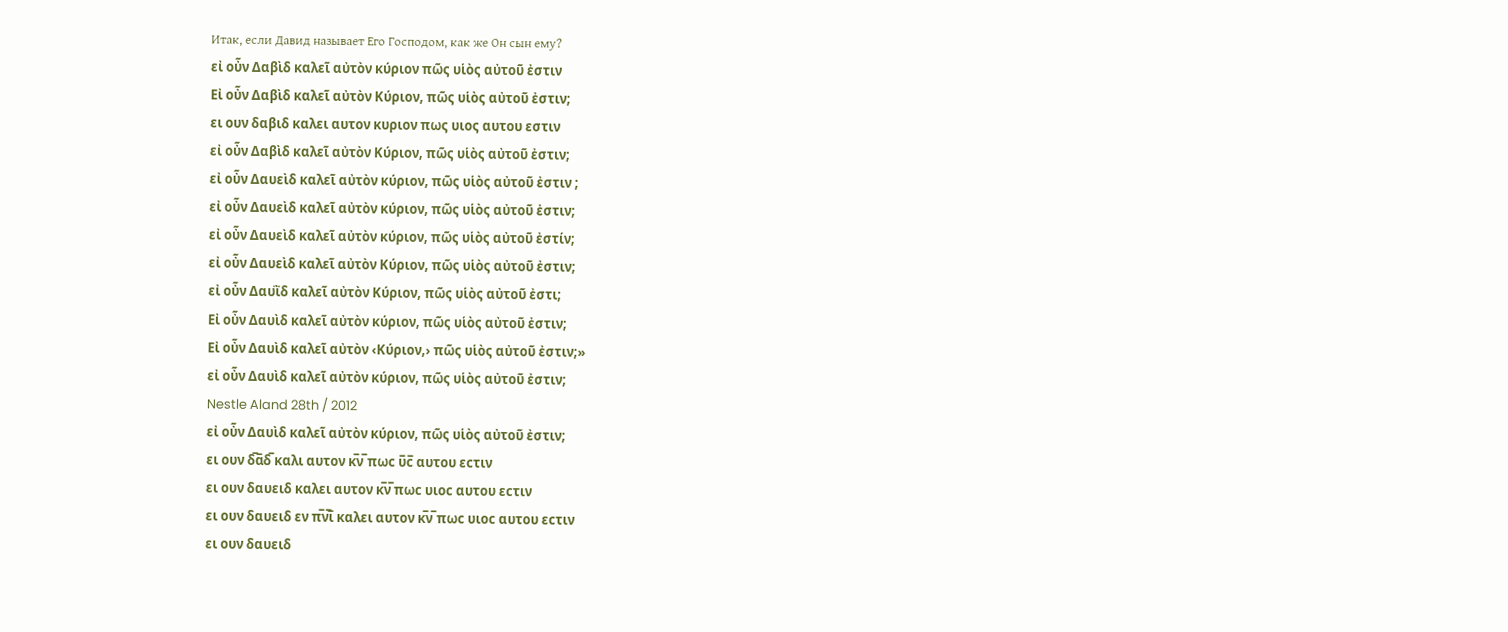Итак, если Давид называет Его Господом, как же Он сын ему?
εἰ οὖν Δαβὶδ καλεῖ αὐτὸν κύριον πῶς υἱὸς αὐτοῦ ἐστιν
Εἰ οὖν Δαβὶδ καλεῖ αὐτὸν Κύριον, πῶς υἱὸς αὐτοῦ ἐστιν;
ει ουν δαβιδ καλει αυτον κυριον πως υιος αυτου εστιν
εἰ οὖν Δαβὶδ καλεῖ αὐτὸν Κύριον, πῶς υἱὸς αὐτοῦ ἐστιν;
εἰ οὖν Δαυεὶδ καλεῖ αὐτὸν κύριον, πῶς υἱὸς αὐτοῦ ἐστιν ;
εἰ οὖν Δαυεὶδ καλεῖ αὐτὸν κύριον, πῶς υἱὸς αὐτοῦ ἐστιν;
εἰ οὖν Δαυεὶδ καλεῖ αὐτὸν κύριον, πῶς υἱὸς αὐτοῦ ἐστίν;
εἰ οὖν Δαυεὶδ καλεῖ αὐτὸν Κύριον, πῶς υἱὸς αὐτοῦ ἐστιν;
εἰ οὖν Δαυῒδ καλεῖ αὐτὸν Κύριον, πῶς υἱὸς αὐτοῦ ἐστι;
Εἰ οὖν Δαυὶδ καλεῖ αὐτὸν κύριον, πῶς υἱὸς αὐτοῦ ἐστιν;
Εἰ οὖν Δαυὶδ καλεῖ αὐτὸν ‹Κύριον,› πῶς υἱὸς αὐτοῦ ἐστιν;»
εἰ οὖν Δαυὶδ καλεῖ αὐτὸν κύριον, πῶς υἱὸς αὐτοῦ ἐστιν;
Nestle Aland 28th / 2012
εἰ οὖν Δαυὶδ καλεῖ αὐτὸν κύριον, πῶς υἱὸς αὐτοῦ ἐστιν;
ει ουν δ̅α̅δ̅ καλι αυτον κ̅ν̅ πωϲ υ̅ϲ̅ αυτου εϲτιν
ει ουν δαυειδ καλει αυτον κ̅ν̅ πωϲ υιοϲ αυτου εϲτιν
ει ουν δαυειδ εν π̅ν̅ι̅ καλει αυτον κ̅ν̅ πωϲ υιοϲ αυτου εϲτιν
ει ουν δαυειδ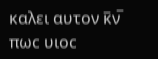καλει αυτον κ̅ν̅ πωϲ υιοϲ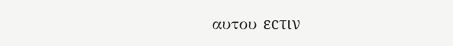αυτου εϲτιν